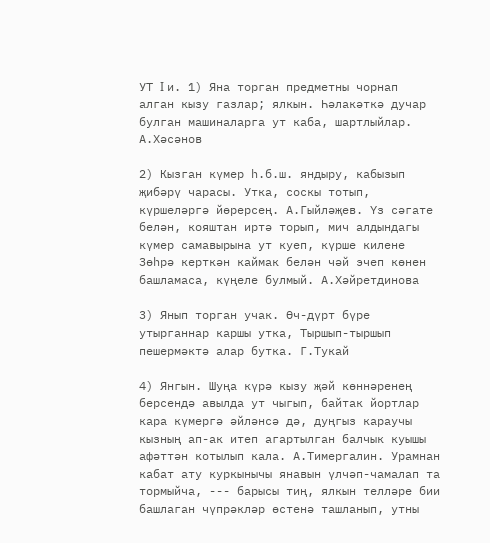УТ I и. 1) Яна торган предметны чорнап алган кызу газлар; ялкын. Һәлакәткә дучар булган машиналарга ут каба, шартлыйлар. А.Хәсәнов

2) Кызган күмер һ.б.ш. яндыру, кабызып җибәрү чарасы. Утка, соскы тотып, күршеләргә йөрерсең. А.Гыйләҗев. Үз сәгате белән, кояштан иртә торып, мич алдындагы күмер самавырына ут куеп, күрше килене Зөһрә керткән каймак белән чәй эчеп көнен башламаса, күңеле булмый. А.Хәйретдинова

3) Янып торган учак. Өч-дүрт бүре утырганнар каршы утка, Тыршып-тыршып пешермәктә алар бутка. Г.Тукай

4) Янгын. Шуңа күрә кызу җәй көннәренең берсендә авылда ут чыгып, байтак йортлар кара күмергә әйләнсә дә, дуңгыз караучы кызның ап-ак итеп агартылган балчык куышы афәттән котылып кала. А.Тимергалин. Урамнан кабат ату куркынычы янавын үлчәп-чамалап та тормыйча, --- барысы тиң, ялкын телләре бии башлаган чүпрәкләр өстенә ташланып, утны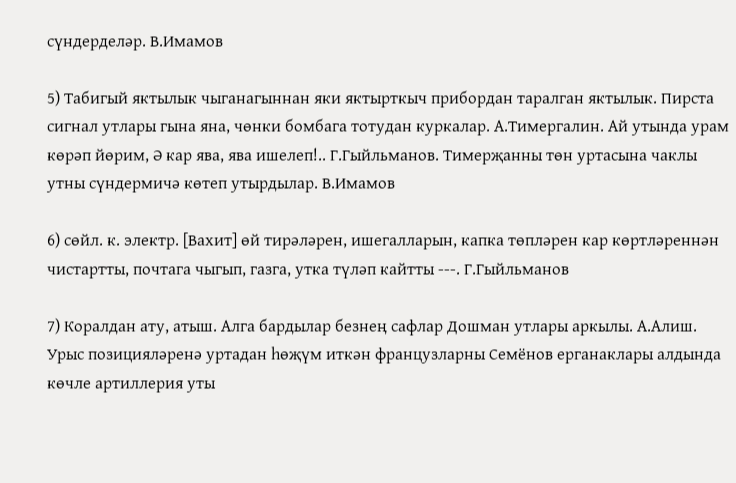сүндерделәр. В.Имамов

5) Табигый яктылык чыганагыннан яки яктырткыч прибордан таралган яктылык. Пирста сигнал утлары гына яна, чөнки бомбага тотудан куркалар. А.Тимергалин. Ай утында урам көрәп йөрим, Ә кар ява, ява ишелеп!.. Г.Гыйльманов. Тимерҗанны төн уртасына чаклы утны сүндермичә көтеп утырдылар. В.Имамов

6) сөйл. к. электр. [Вахит] өй тирәләрен, ишегалларын, капка төпләрен кар көртләреннән чистартты, почтага чыгып, газга, утка түләп кайтты ---. Г.Гыйльманов

7) Коралдан ату, атыш. Алга бардылар безнең сафлар Дошман утлары аркылы. А.Алиш. Урыс позицияләренә уртадан һөҗүм иткән французларны Семёнов ерганаклары алдында көчле артиллерия уты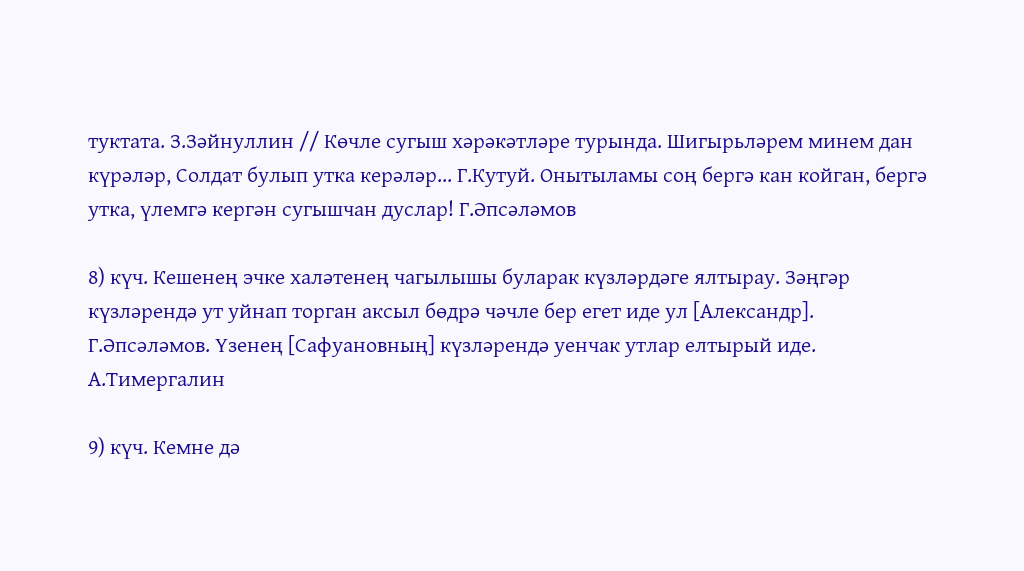туктата. З.Зәйнуллин // Көчле сугыш хәрәкәтләре турында. Шигырьләрем минем дан күрәләр, Солдат булып утка керәләр... Г.Кутуй. Онытыламы соң бергә кан койган, бергә утка, үлемгә кергән сугышчан дуслар! Г.Әпсәләмов

8) күч. Кешенең эчке халәтенең чагылышы буларак күзләрдәге ялтырау. Зәңгәр күзләрендә ут уйнап торган аксыл бөдрә чәчле бер егет иде ул [Александр]. Г.Әпсәләмов. Үзенең [Сафуановның] күзләрендә уенчак утлар елтырый иде. А.Тимергалин

9) күч. Кемне дә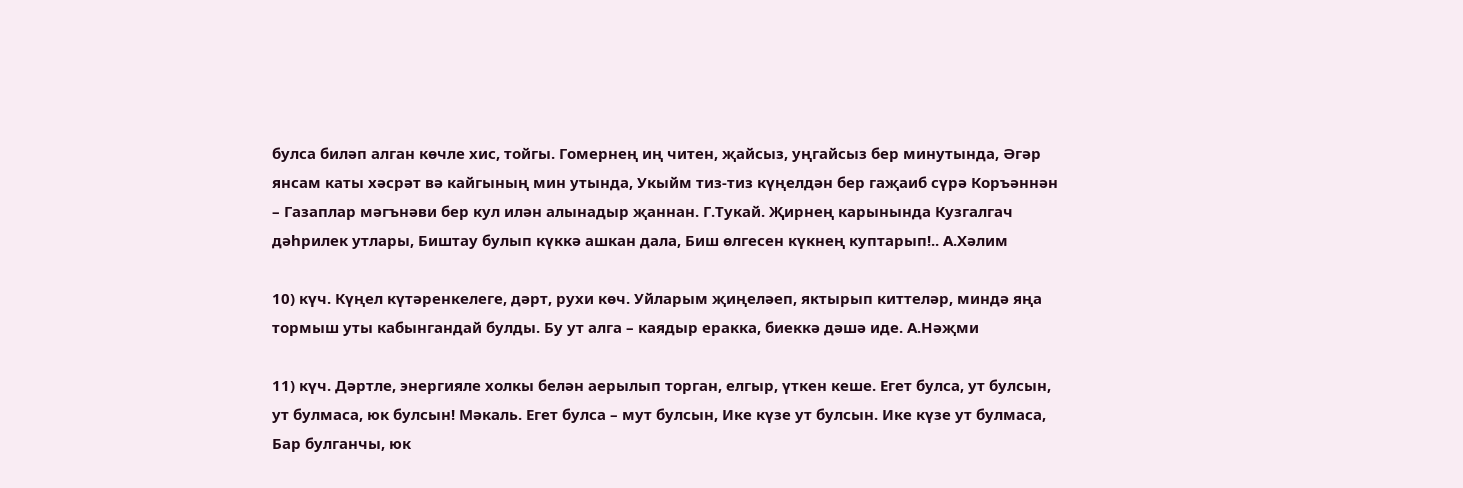булса биләп алган көчле хис, тойгы. Гомернең иң читен, җайсыз, уңгайсыз бер минутында, Әгәр янсам каты хәсрәт вә кайгының мин утында, Укыйм тиз-тиз күңелдән бер гаҗаиб сүрә Коръәннән – Газаплар мәгънәви бер кул илән алынадыр җаннан. Г.Тукай. Җирнең карынында Кузгалгач дәһрилек утлары, Биштау булып күккә ашкан дала, Биш өлгесен күкнең куптарып!.. А.Хәлим

10) күч. Күңел күтәренкелеге, дәрт, рухи көч. Уйларым җиңеләеп, яктырып киттеләр, миндә яңа тормыш уты кабынгандай булды. Бу ут алга – каядыр еракка, биеккә дәшә иде. А.Нәҗми

11) күч. Дәртле, энергияле холкы белән аерылып торган, елгыр, үткен кеше. Егет булса, ут булсын, ут булмаса, юк булсын! Мәкаль. Егет булса – мут булсын, Ике күзе ут булсын. Ике күзе ут булмаса, Бар булганчы, юк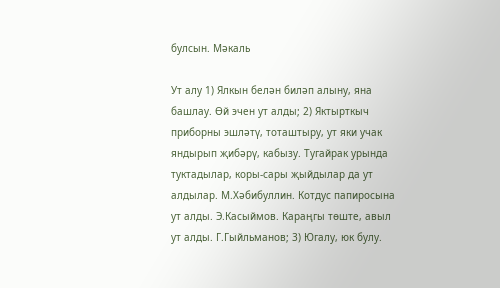булсын. Мәкаль

Ут алу 1) Ялкын белән биләп алыну, яна башлау. Өй эчен ут алды; 2) Яктырткыч приборны эшләтү, тоташтыру, ут яки учак яндырып җибәрү, кабызу. Тугайрак урында туктадылар, коры-сары җыйдылар да ут алдылар. М.Хәбибуллин. Котдус папиросына ут алды. Э.Касыймов. Караңгы төште, авыл ут алды. Г.Гыйльманов; 3) Югалу, юк булу.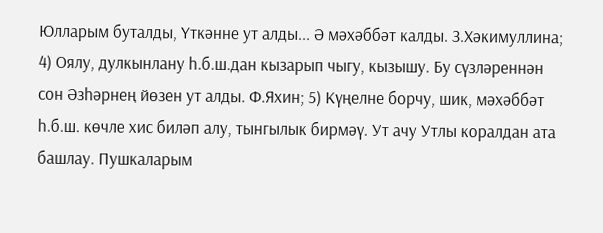Юлларым буталды, Үткәнне ут алды... Ә мәхәббәт калды. З.Хәкимуллина; 4) Оялу, дулкынлану һ.б.ш.дан кызарып чыгу, кызышу. Бу сүзләреннән сон Әзһәрнең йөзен ут алды. Ф.Яхин; 5) Күңелне борчу, шик, мәхәббәт һ.б.ш. көчле хис биләп алу, тынгылык бирмәү. Ут ачу Утлы коралдан ата башлау. Пушкаларым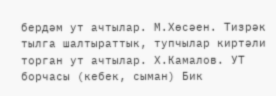бердәм ут ачтылар. М.Хөсәен. Тизрәк тылга шалтыраттык, тупчылар киртәли торган ут ачтылар. Х.Камалов. УТ борчасы (кебек, сыман) Бик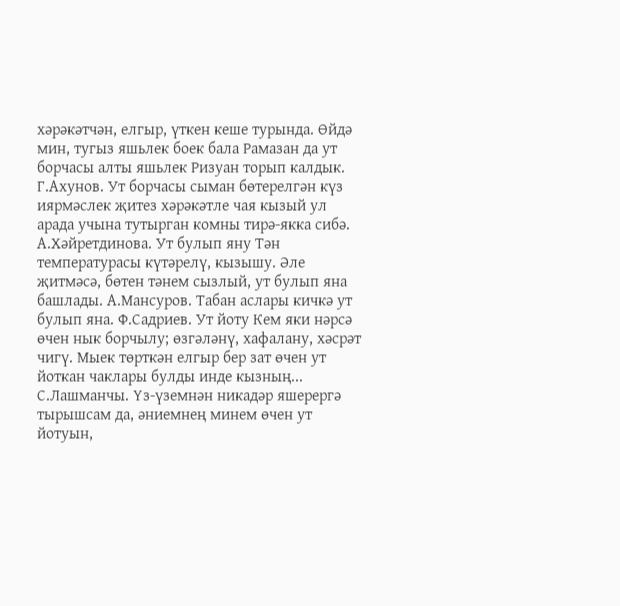хәрәкәтчән, елгыр, үткен кеше турында. Өйдә мин, тугыз яшьлек боек бала Рамазан да ут борчасы алты яшьлек Ризуан торып калдык. Г.Ахунов. Ут борчасы сыман бөтерелгән күз иярмәслек җитез хәрәкәтле чая кызый ул арада учына тутырган комны тирә-якка сибә. А.Хәйретдинова. Ут булып яну Тән температурасы күтәрелү, кызышу. Әле җитмәсә, бөтен тәнем сызлый, ут булып яна башлады. А.Мансуров. Табан аслары кичкә ут булып яна. Ф.Садриев. Ут йоту Кем яки нәрсә өчен нык борчылу; өзгәләнү, хафалану, хәсрәт чигү. Мыек төрткән елгыр бер зат өчен ут йоткан чаклары булды инде кызның... С.Лашманчы. Үз-үземнән никадәр яшерергә тырышсам да, әниемнең минем өчен ут йотуын,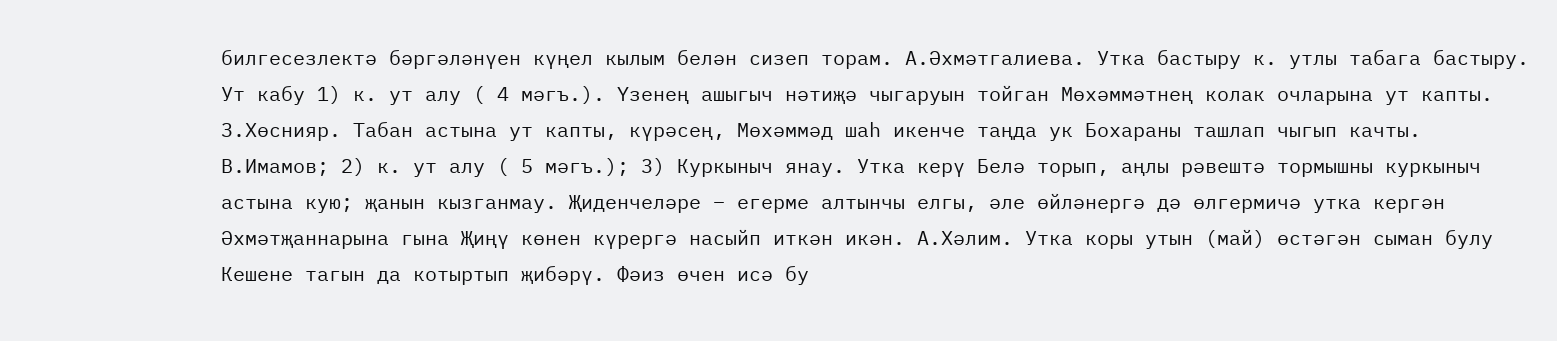билгесезлектә бәргәләнүен күңел кылым белән сизеп торам. А.Әхмәтгалиева. Утка бастыру к. утлы табага бастыру. Ут кабу 1) к. ут алу ( 4 мәгъ.). Үзенең ашыгыч нәтиҗә чыгаруын тойган Мөхәммәтнең колак очларына ут капты. З.Хөснияр. Табан астына ут капты, күрәсең, Мөхәммәд шаһ икенче таңда ук Бохараны ташлап чыгып качты. В.Имамов; 2) к. ут алу ( 5 мәгъ.); 3) Куркыныч янау. Утка керү Белә торып, аңлы рәвештә тормышны куркыныч астына кую; җанын кызганмау. Җиденчеләре – егерме алтынчы елгы, әле өйләнергә дә өлгермичә утка кергән Әхмәтҗаннарына гына Җиңү көнен күрергә насыйп иткән икән. А.Хәлим. Утка коры утын (май) өстәгән сыман булу Кешене тагын да котыртып җибәрү. Фәиз өчен исә бу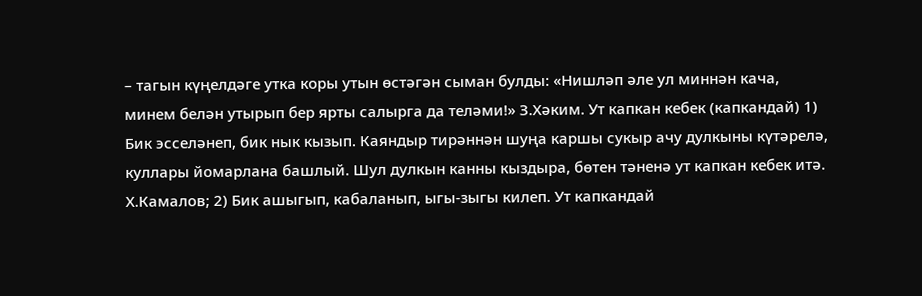– тагын күңелдәге утка коры утын өстәгән сыман булды: «Нишләп әле ул миннән кача, минем белән утырып бер ярты салырга да теләми!» З.Хәким. Ут капкан кебек (капкандай) 1) Бик эсселәнеп, бик нык кызып. Каяндыр тирәннән шуңа каршы сукыр ачу дулкыны күтәрелә, куллары йомарлана башлый. Шул дулкын канны кыздыра, бөтен тәненә ут капкан кебек итә. Х.Камалов; 2) Бик ашыгып, кабаланып, ыгы-зыгы килеп. Ут капкандай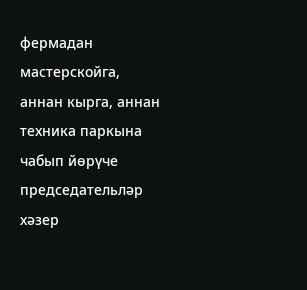фермадан мастерскойга, аннан кырга, аннан техника паркына чабып йөрүче председательләр хәзер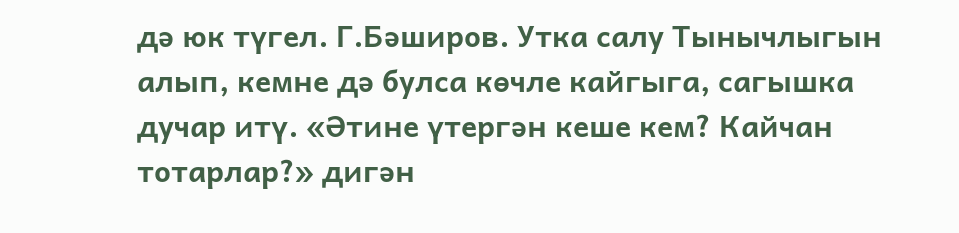дә юк түгел. Г.Бәширов. Утка салу Тынычлыгын алып, кемне дә булса көчле кайгыга, сагышка дучар итү. «Әтине үтергән кеше кем? Кайчан тотарлар?» дигән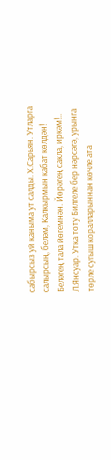сабырсыз уй каныма ут салды. Х.Сарьян. Утларга салырсың, беләм, Калкырмын кабат көлдән! Беләгең тала йөгемнән. Йөрәгең сакла, иркәм!.. Л.Янсуар. Утка тоту Билгеле бер нәрсәгә, урынга төрле сугыш коралларыннан көчле ата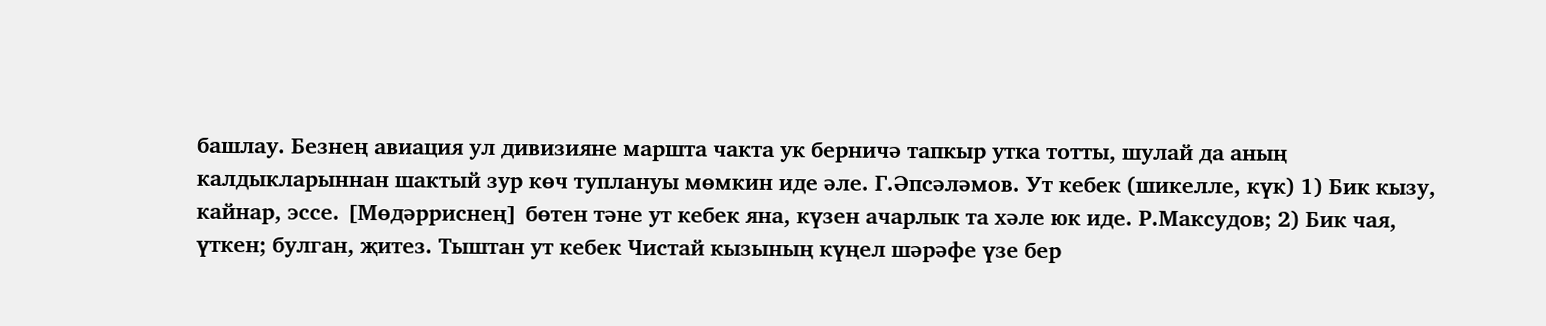башлау. Безнең авиация ул дивизияне маршта чакта ук берничә тапкыр утка тотты, шулай да аның калдыкларыннан шактый зур көч туплануы мөмкин иде әле. Г.Әпсәләмов. Ут кебек (шикелле, күк) 1) Бик кызу, кайнар, эссе. [Мөдәрриснең] бөтен тәне ут кебек яна, күзен ачарлык та хәле юк иде. Р.Максудов; 2) Бик чая, үткен; булган, җитез. Тыштан ут кебек Чистай кызының күңел шәрәфе үзе бер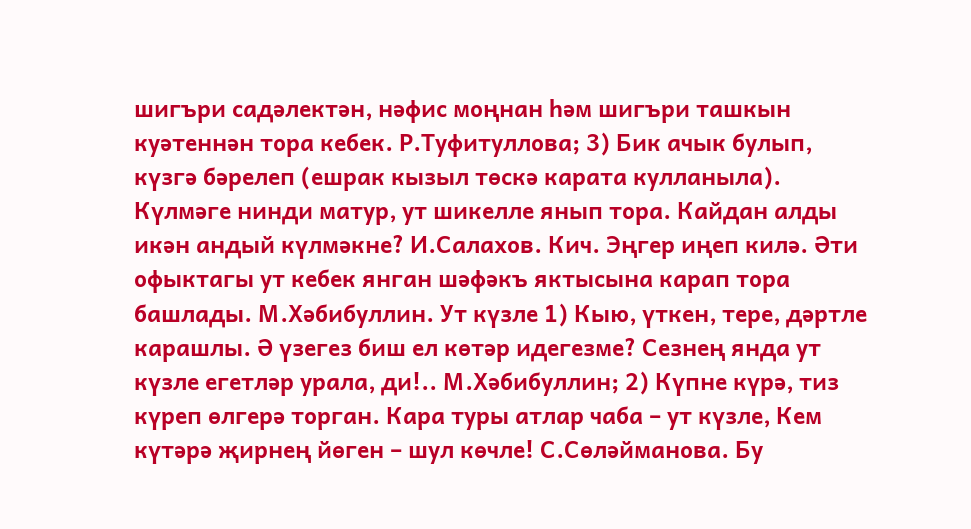шигъри садәлектән, нәфис моңнан һәм шигъри ташкын куәтеннән тора кебек. Р.Туфитуллова; 3) Бик ачык булып, күзгә бәрелеп (ешрак кызыл төскә карата кулланыла). Күлмәге нинди матур, ут шикелле янып тора. Кайдан алды икән андый күлмәкне? И.Салахов. Кич. Эңгер иңеп килә. Әти офыктагы ут кебек янган шәфәкъ яктысына карап тора башлады. М.Хәбибуллин. Ут күзле 1) Кыю, үткен, тере, дәртле карашлы. Ә үзегез биш ел көтәр идегезме? Сезнең янда ут күзле егетләр урала, ди!.. М.Хәбибуллин; 2) Күпне күрә, тиз күреп өлгерә торган. Кара туры атлар чаба – ут күзле, Кем күтәрә җирнең йөген – шул көчле! С.Сөләйманова. Бу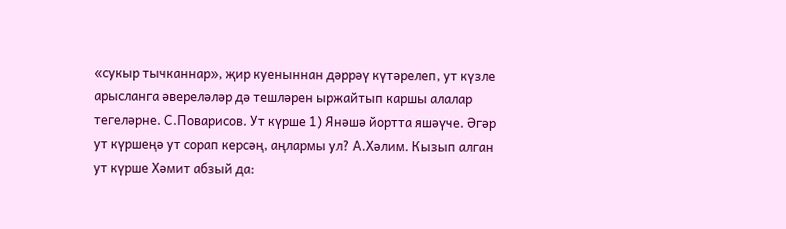«сукыр тычканнар», җир куеныннан дәррәү күтәрелеп, ут күзле арысланга әвереләләр дә тешләрен ыржайтып каршы алалар тегеләрне. С.Поварисов. Ут күрше 1) Янәшә йортта яшәүче. Әгәр ут күршеңә ут сорап керсәң, аңлармы ул? А.Хәлим. Кызып алган ут күрше Хәмит абзый да: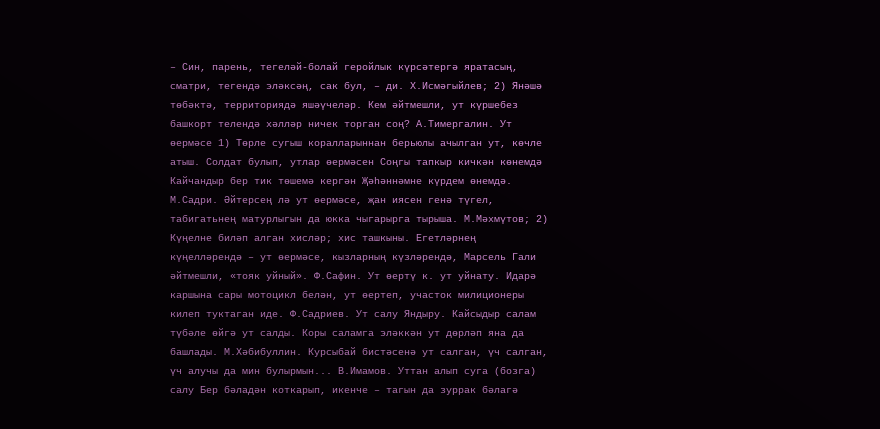– Син, парень, тегеләй-болай геройлык күрсәтергә яратасың, сматри, тегендә эләксәң, сак бул, – ди. Х.Исмәгыйлев; 2) Янәшә төбәктә, территориядә яшәүчеләр. Кем әйтмешли, ут күршебез башкорт телендә хәлләр ничек торган соң? А.Тимергалин. Ут өермәсе 1) Төрле сугыш коралларыннан берьюлы ачылган ут, көчле атыш. Солдат булып, утлар өермәсен Соңгы тапкыр кичкән көнемдә Кайчандыр бер тик төшемә кергән Җәһәннәмне күрдем өнемдә. М.Садри. Әйтерсең лә ут өермәсе, җан иясен генә түгел, табигатьнең матурлыгын да юкка чыгарырга тырыша. М.Мәхмүтов; 2) Күңелне биләп алган хисләр; хис ташкыны. Егетләрнең күңелләрендә – ут өермәсе, кызларның күзләрендә, Марсель Гали әйтмешли, «тояк уйный». Ф.Сафин. Ут өертү к. ут уйнату. Идарә каршына сары мотоцикл белән, ут өертеп, участок милиционеры килеп туктаган иде. Ф.Садриев. Ут салу Яндыру. Кайсыдыр салам түбәле өйгә ут салды. Коры саламга эләккән ут дөрләп яна да башлады. М.Хәбибуллин. Курсыбай бистәсенә ут салган, үч салган, үч алучы да мин булырмын... В.Имамов. Уттан алып суга (бозга) салу Бер бәладән коткарып, икенче – тагын да зуррак бәлагә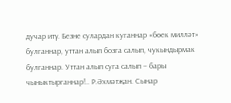дучар итү. Безне сулардан куганнар «бөек милләт» булганнар, уттан алып бозга салып, чукындырмак булганнар. Уттан алып суга салып – бары чыныктырганнар!.. Р.Әхмәтҗан. Сынар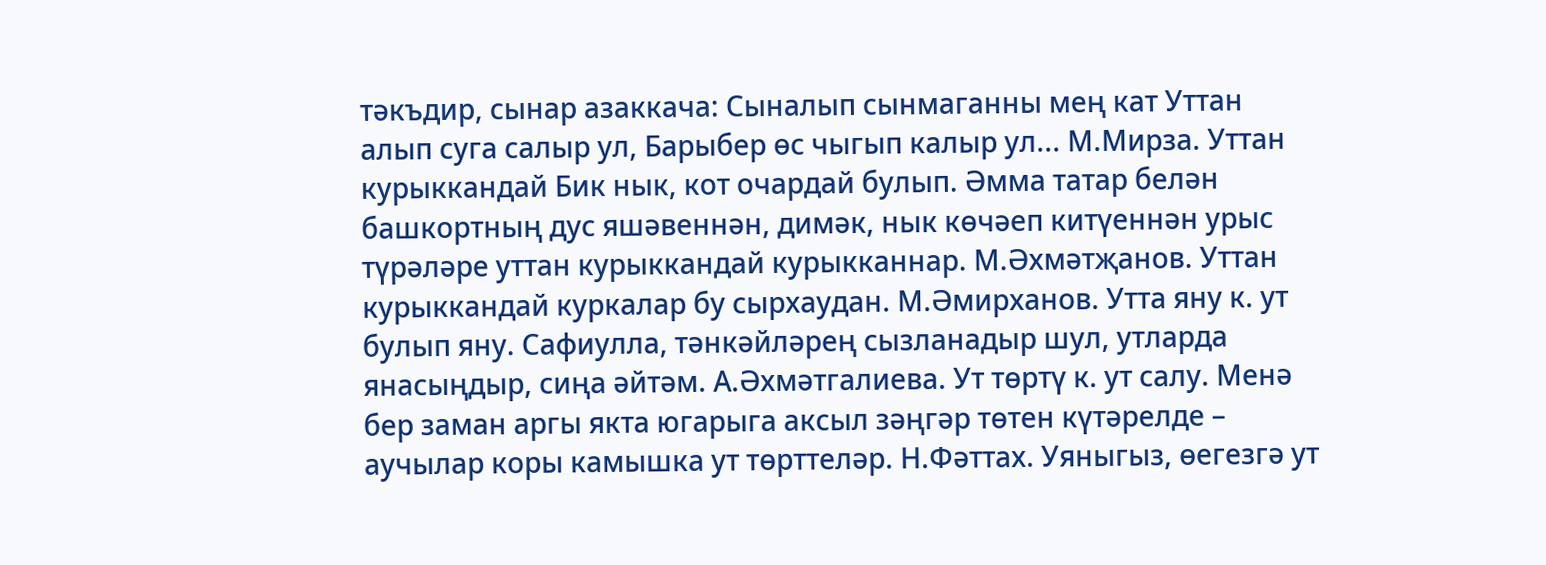тәкъдир, сынар азаккача: Сыналып сынмаганны мең кат Уттан алып суга салыр ул, Барыбер өс чыгып калыр ул... М.Мирза. Уттан курыккандай Бик нык, кот очардай булып. Әмма татар белән башкортның дус яшәвеннән, димәк, нык көчәеп китүеннән урыс түрәләре уттан курыккандай курыкканнар. М.Әхмәтҗанов. Уттан курыккандай куркалар бу сырхаудан. М.Әмирханов. Утта яну к. ут булып яну. Сафиулла, тәнкәйләрең сызланадыр шул, утларда янасыңдыр, сиңа әйтәм. А.Әхмәтгалиева. Ут төртү к. ут салу. Менә бер заман аргы якта югарыга аксыл зәңгәр төтен күтәрелде – аучылар коры камышка ут төрттеләр. Н.Фәттах. Уяныгыз, өегезгә ут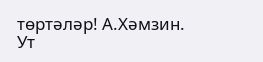төртәләр! А.Хәмзин. Ут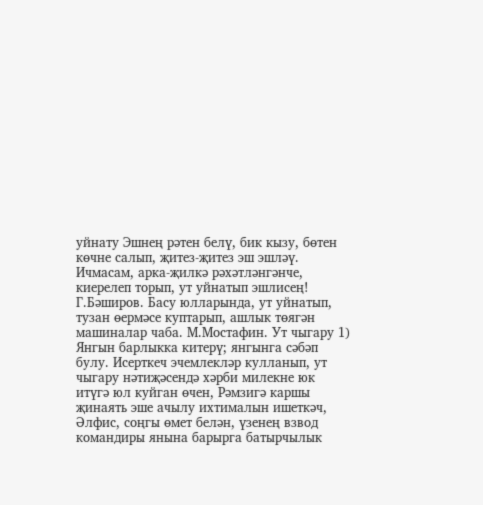уйнату Эшнең рәтен белү, бик кызу, бөтен көчне салып, җитез-җитез эш эшләү. Ичмасам, арка-җилкә рәхәтләнгәнче, киерелеп торып, ут уйнатып эшлисең! Г.Бәширов. Басу юлларында, ут уйнатып, тузан өермәсе куптарып, ашлык төягән машиналар чаба. М.Мостафин. Ут чыгару 1) Янгын барлыкка китерү; янгынга сәбәп булу. Исерткеч эчемлекләр кулланып, ут чыгару нәтиҗәсендә хәрби милекне юк итүгә юл куйган өчен, Рәмзигә каршы җинаять эше ачылу ихтималын ишеткәч, Әлфис, соңгы өмет белән, үзенең взвод командиры янына барырга батырчылык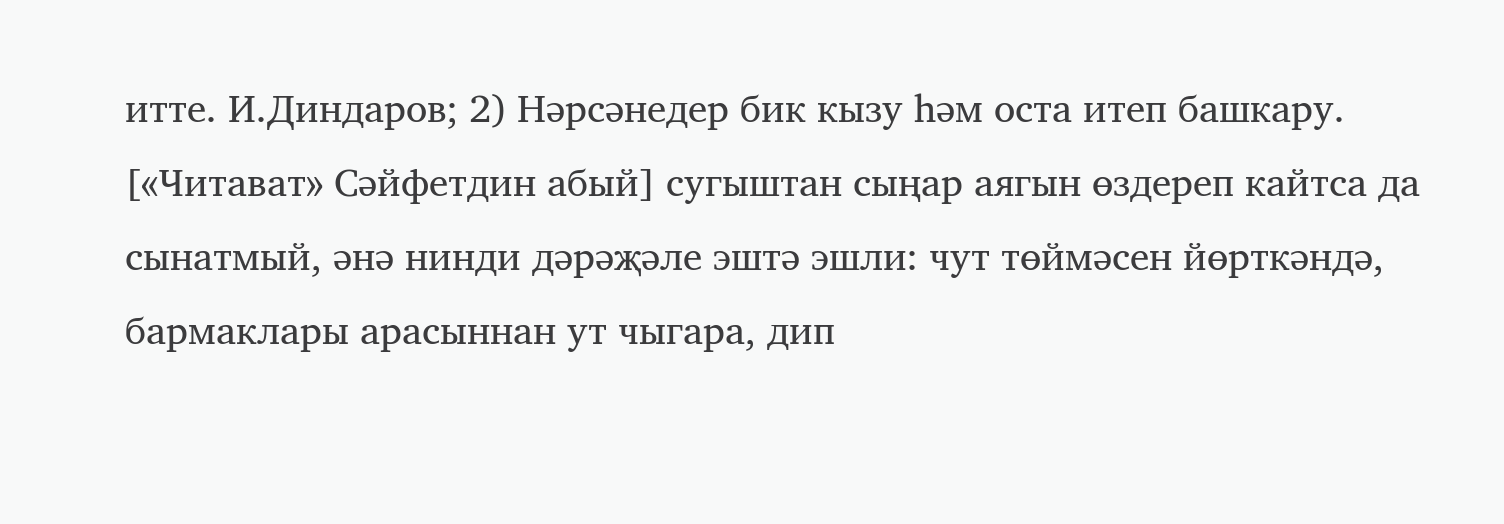итте. И.Диндаров; 2) Нәрсәнедер бик кызу һәм оста итеп башкару. [«Читават» Сәйфетдин абый] cугыштан сыңар аягын өздереп кайтса да сынатмый, әнә нинди дәрәҗәле эштә эшли: чут төймәсен йөрткәндә, бармаклары арасыннан ут чыгара, дип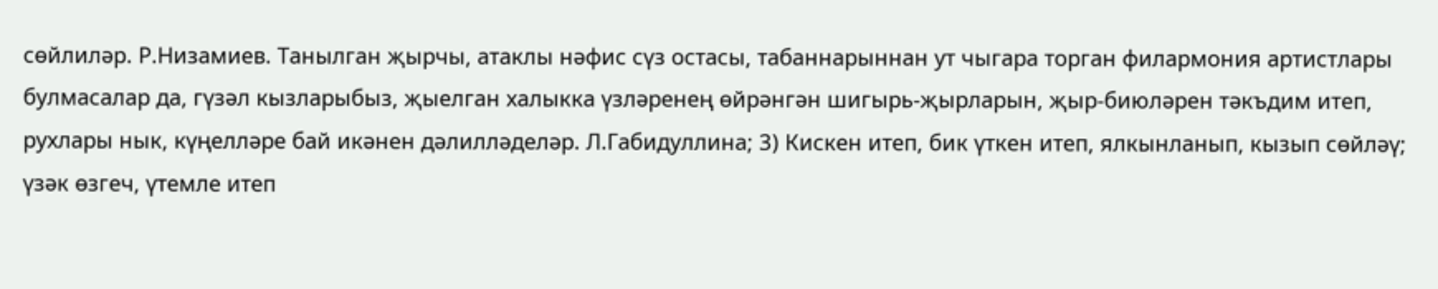сөйлиләр. Р.Низамиев. Танылган җырчы, атаклы нәфис сүз остасы, табаннарыннан ут чыгара торган филармония артистлары булмасалар да, гүзәл кызларыбыз, җыелган халыкка үзләренең өйрәнгән шигырь-җырларын, җыр-биюләрен тәкъдим итеп, рухлары нык, күңелләре бай икәнен дәлилләделәр. Л.Габидуллина; 3) Кискен итеп, бик үткен итеп, ялкынланып, кызып сөйләү; үзәк өзгеч, үтемле итеп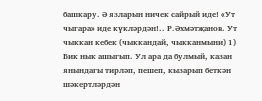башкару. Ә язларын ничек сайрый иде! «Ут чыгара» иде күкләрдән!.. Р.Әхмәтҗанов. Ут чыккан кебек (чыккандай, чыкканмыни) 1) Бик нык ашыгып. Ул ара да булмый, казан янындагы тирләп, пешеп, кызарып беткән шәкертләрдән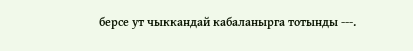берсе ут чыккандай кабаланырга тотынды ---.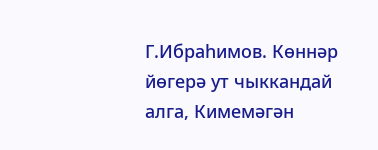Г.Ибраһимов. Көннәр йөгерә ут чыккандай алга, Кимемәгән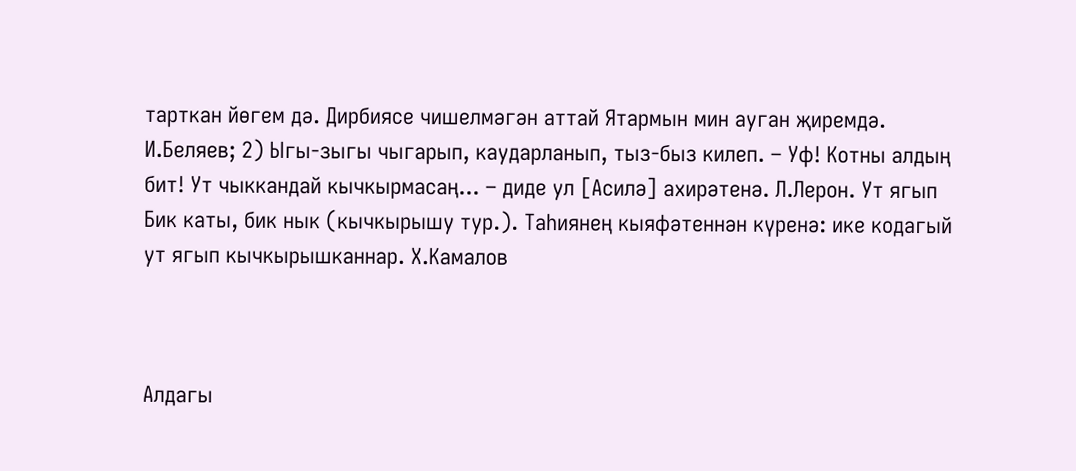тарткан йөгем дә. Дирбиясе чишелмәгән аттай Ятармын мин ауган җиремдә. И.Беляев; 2) Ыгы-зыгы чыгарып, каударланып, тыз-быз килеп. – Уф! Котны алдың бит! Ут чыккандай кычкырмасаң... – диде ул [Асилә] ахирәтенә. Л.Лерон. Ут ягып Бик каты, бик нык (кычкырышу тур.). Таһиянең кыяфәтеннән күренә: ике кодагый ут ягып кычкырышканнар. Х.Камалов



Алдагы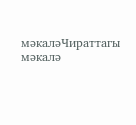мәкаләЧираттагы мәкалә